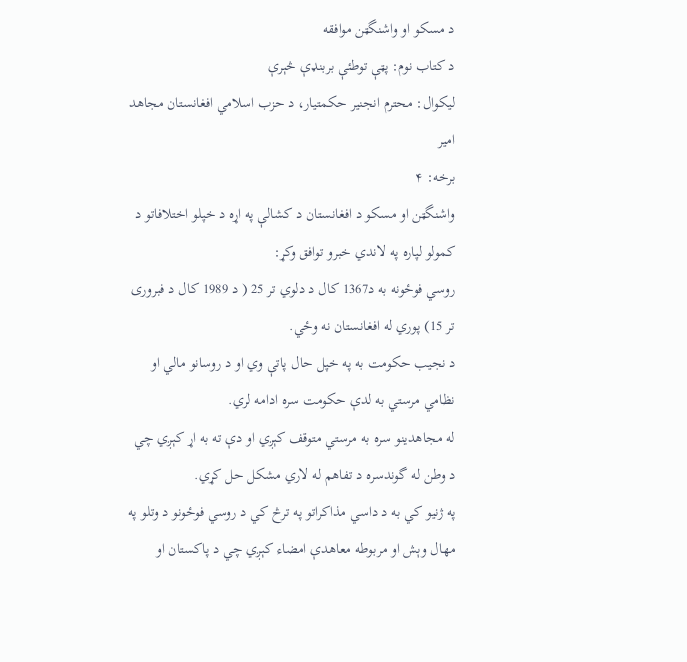د مسكو او واشنگټن موافقه
د کتاب نوم: پټې توطئې بربنډې څېرې
لیکوال: محترم انجنیر حکمتیار، د حزب اسلامي افغانستان مجاهد امیر
برخه: ۴
واشنگټن او مسكو د افغانستان د كشالې په اړہ د خپلو اختلافاتو د كمولو لپاره په لاندي خبرو توافق وكړ:
روسي فوځونه به د1367 كال د دلوي تر 25 ( د 1989 كال د فبرورى تر 15) پوري له افغانستان نه وځي.
د نجيب حكومت به په خپل حال پاتې وي او د روسانو مالي او نظامي مرستي به لدې حكومت سره ادامه لري.
له مجاهدينو سره به مرستي متوقف كېږي او دې ته به اړ كېږي چي د وطن له گوندسره د تفاهم له لاري مشكل حل كړي.
په ژنيو كي به د داسي مذاكراتو په ترڅ كي د روسي فوځونو د وتلو په مهال وېش او مربوطه معاهدې امضاء كېږي چي د پاكستان او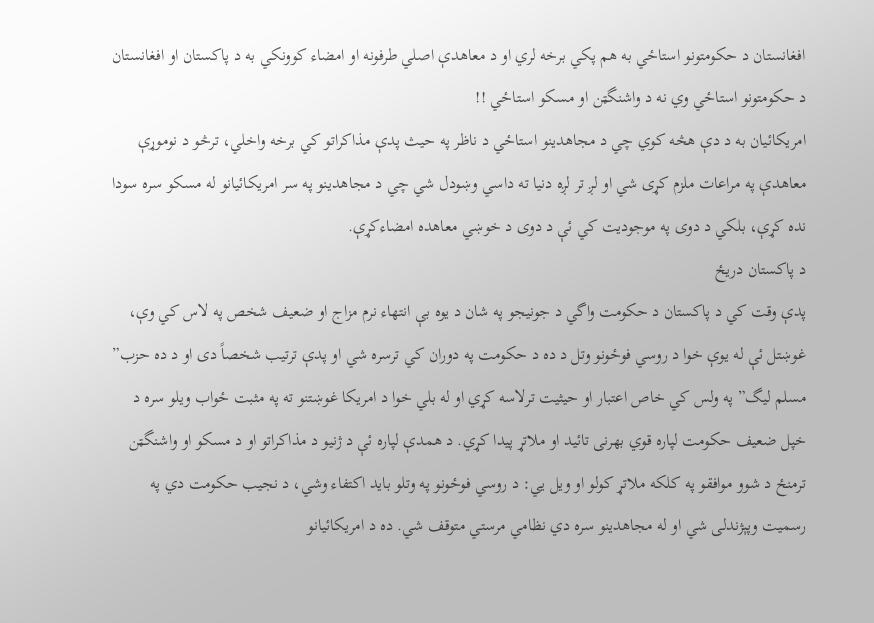افغانستان د حكومتونو استاځي به هم پكي برخه لري او د معاهدې اصلي طرفونه او امضاء كوونكي به د پاكستان او افغانستان د حكومتونو استاځي وي نه د واشنگټن او مسكو استاځي !!
امريكائيان به د دې هڅه كوي چي د مجاهدينو استاځي د ناظر په حيث پدې مذاكراتو كي برخه واخلي، ترڅو د نوموړې معاهدې په مراعات ملزم كړى شي او لږ تر لږہ دنيا ته داسي وښودل شي چي د مجاهدينو په سر امريكائيانو له مسكو سره سودا نده كړې، بلكي د دوى په موجوديت كي ئې د دوى د خوښي معاهده امضاءكړې.
د پاكستان دريځ
پدې وقت كي د پاكستان د حكومت واگي د جونيجو په شان د يوه بې انتهاء نرم مزاج او ضعيف شخص په لاس كي وې، غوښتل ئې له يوې خوا د روسي فوځونو وتل د ده د حكومت په دوران كي ترسره شي او پدې ترتيب شخصاً دى او د ده حزب” مسلم ليگ” په ولس كي خاص اعتبار او حيثيت ترلاسه كړي او له بلي خوا د امريكا غوښتنو ته په مثبت ځواب ويلو سره د خپل ضعيف حكومت لپاره قوي بهرنى تائيد او ملاتړ پيدا كړي. د همدې لپاره ئې د ژنيو د مذاكراتو او د مسكو او واشنگټن ترمنځ د شوو موافقو په كلكه ملاتړ كولو او ويل يي: د روسي فوځونو په وتلو بايد اكتفاء وشي، د نجيب حكومت دي په رسميت وپېژندلى شي او له مجاهدينو سره دي نظامي مرستي متوقف شي. ده د امريكائيانو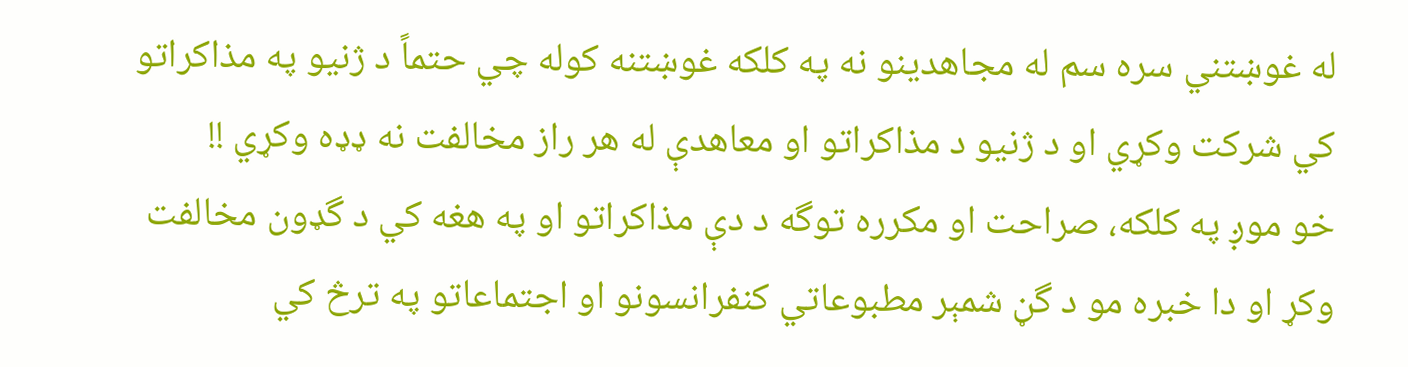له غوښتني سره سم له مجاهدينو نه په كلكه غوښتنه كوله چي حتماً د ژنيو په مذاكراتو كي شركت وكړي او د ژنيو د مذاكراتو او معاهدې له هر راز مخالفت نه ډډہ وكړي !!
خو موږ په كلكه، صراحت او مكرره توگه د دې مذاكراتو او په هغه كي د گډون مخالفت وكړ او دا خبره مو د گڼ شمېر مطبوعاتي كنفرانسونو او اجتماعاتو په ترڅ كي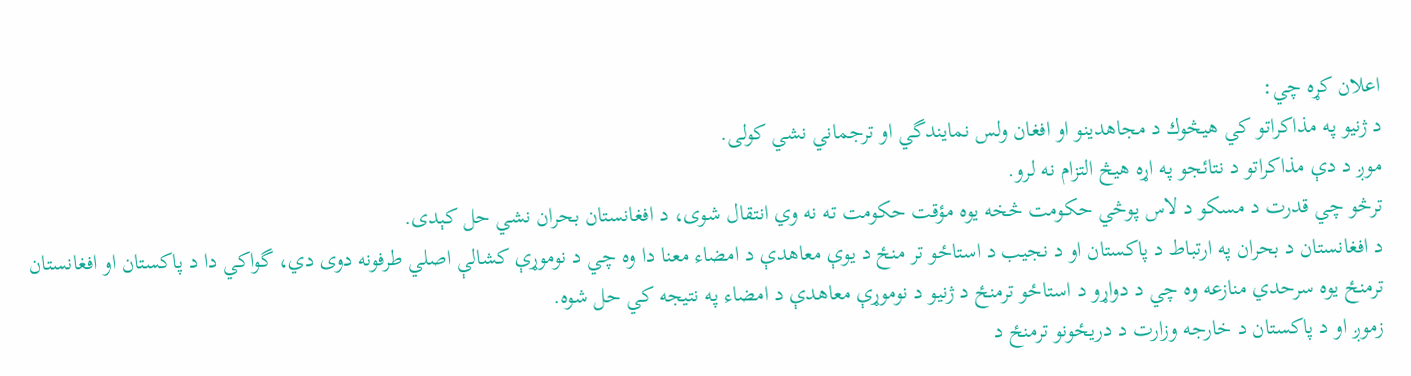اعلان كړہ چي:
د ژنيو په مذاكراتو كي هيڅوك د مجاهدينو او افغان ولس نمايندگي او ترجماني نشي كولى.
موږ د دې مذاكراتو د نتائجو په اړہ هيڅ التزام نه لرو.
ترڅو چي قدرت د مسكو د لاس پوڅي حكومت څخه يوه مؤقت حكومت ته نه وي انتقال شوى، د افغانستان بحران نشي حل كېدى.
د افغانستان د بحران په ارتباط د پاكستان او د نجيب د استاځو تر منځ د يوې معاهدې د امضاء معنا دا وه چي د نوموړې كشالې اصلي طرفونه دوى دي، گواكي دا د پاكستان او افغانستان ترمنځ يوه سرحدي منازعه وه چي د دواړو د استاځو ترمنځ د ژنيو د نوموړې معاهدې د امضاء په نتيجه كي حل شوه.
زموږ او د پاكستان د خارجه وزارت د دريځونو ترمنځ د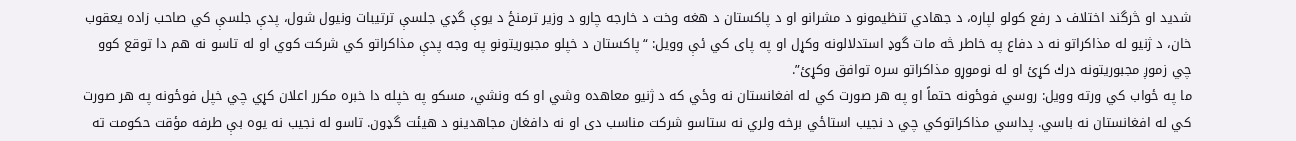شديد او څرگند اختلاف د رفع كولو لپاره، د جهادي تنظيمونو د مشرانو او د پاكستان د هغه وخت د خارجه چارو د وزير ترمنځ د يوې گډي جلسې ترتيبات ونيول شول، پدې جلسې كي صاحب زاده يعقوب خان، د ژنيو له مذاكراتو نه د دفاع په خاطر څه مات گوډ استدلالونه وكړل او په پاى كي ئې وويل: “پاكستان د خپلو مجبوريتونو په وجه پدې مذاكراتو كي شركت كوي او له تاسو نه هم دا توقع كوو چي زموږ مجبوريتونه درك كړئ او له نوموړو مذاكراتو سره توافق وكړئ”.
ما په ځواب كي ورته وويل: روسي فوځونه حتماً او په هر صورت كي له افغانستان نه وځي كه د ژنيو معاهده وشي او كه ونشي، مسكو په خپله دا خبره مكرر اعلان كړي چي خپل فوځونه په هر صورت كي له افغانستان نه باسي. پداسي مذاكراتوكي چي د نجيب استاځي برخه ولري نه ستاسو شركت مناسب دى او نه دافغان مجاهدينو د هيئت گډون. تاسو له نجيب نه يوه بې طرفه مؤقت حكومت ته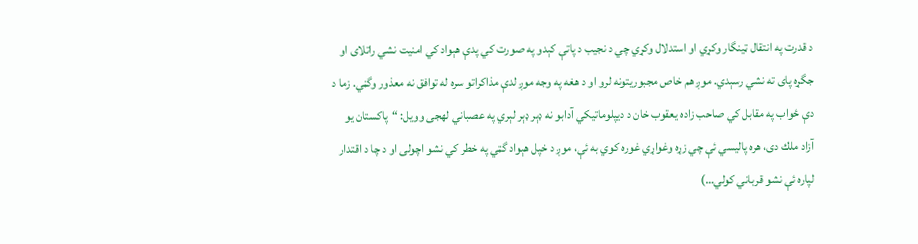د قدرت په انتقال ټينگار وكړي او استدلال وكړي چي د نجيب د پاتې كېدو په صورت كي پدې هېواد كي امنيت نشي راتلاى او جگړہ پاى ته نشي رسېدي. موږ هم خاص مجبوريتونه لرو او د هغه په وجه موږ لدې مذاكراتو سره له توافق نه معذور وگڼي. زما د دې ځواب په مقابل كي صاحب زاده يعقوب خان د ديپلوماتيكي آدابو نه ډېر ډېر لېري په عصباني لهجى وويل: “پاكستان يو آزاد ملك دى، هره پاليسي ئې چي زړہ وغواړي غوره كوي به ئې، موږ د خپل هېواد گټي په خطر كي نشو اچولى او د چا د اقتدار لپاره ئې نشو قرباني كولي…)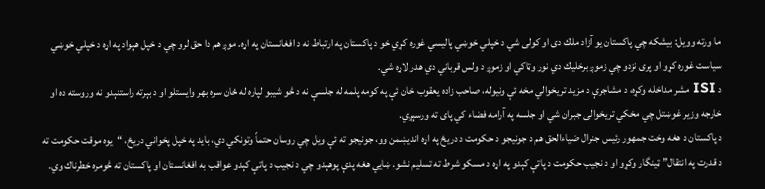ما ورته وويل: بيشكه چي پاكستان يو آزاد ملك دى او كولى شي د خپلي خوښي پاليسي غوره كړي خو د پاكستان په ارتباط نه د افغانستان په اړہ. موږ هم دا حق لرو چي د خپل هېواد په اړہ د خپلي خوښي سياست غوره كړو او پرى نزدو چي زموږ برخليك دي نور وټاكي او زموږ د ولس قرباني دي هدر لاړہ شي.
د ISI مشر مداخله وكړہ، د مشاجرې د مزيد تريخوالي مخه ئې ونيوله، صاحب زاده يعقوب خان ئې په كومه پلمه له جلسې نه د څو شيبو لپاره له ځان سره بهر وايستلو او د بېرته راستنېدو نه وروسته ده او خارجه وزير غوښتل چي مخكي تريخوالى جبران شي او جلسه په آرامه فضاء كي پاى ته ورسېږي.
د پاكستان د هغه وخت جمهور رئيس جنرال ضياءالحق هم د جونيجو د حكومت د دريځ په اړہ انديښمن وو، جونيجو ته ئې ويل چي روسان حتماً وتونكي دي، بايد په خپل پخواني دريځ، “يوه موقت حكومت ته د قدرت په انتقال” ټينگار وكړو او د نجيب حكومت د پاتې كېدو په اړہ د مسكو شرط ته تسليم نشو. ښايي هغه پدې پوهېدو چي د نجيب د پاتې كېدو عواقب به افغانستان او پاكستان ته څومره خطرناك وي.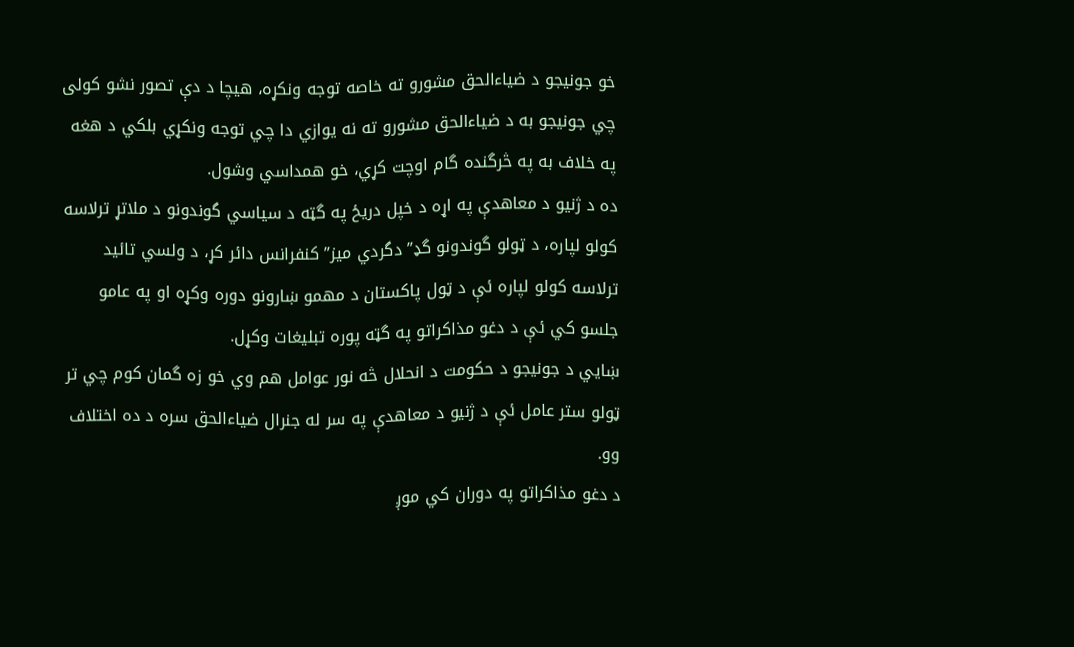خو جونيجو د ضياءالحق مشورو ته خاصه توجه ونكړہ، هيچا د دې تصور نشو كولى چي جونيجو به د ضياءالحق مشورو ته نه يوازي دا چي توجه ونكړي بلكي د هغه په خلاف به په څرگنده گام اوچت كړي، خو همداسي وشول.
ده د ژنيو د معاهدې په اړہ د خپل دريځ په گټه د سياسي گوندونو د ملاتړ ترلاسه كولو لپاره، د ټولو گوندونو گډ”دگردي ميز” كنفرانس دائر كړ، د ولسي تائيد ترلاسه كولو لپاره ئې د ټول پاكستان د مهمو ښارونو دوره وكړہ او په عامو جلسو كي ئې د دغو مذاكراتو په گټه پوره تبليغات وكړل.
ښايي د جونيجو د حكومت د انحلال څه نور عوامل هم وي خو زه گمان كوم چي تر ټولو ستر عامل ئې د ژنيو د معاهدې په سر له جنرال ضياءالحق سره د ده اختلاف وو.
د دغو مذاكراتو په دوران كي موږ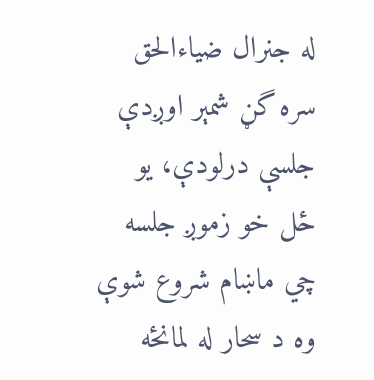له جنرال ضياءالحق سره گڼ شمېر اوږدې جلسې درلودې، يو ځل خو زموږ جلسه چي ماښام شروع شوې وه د سحار له لمانځه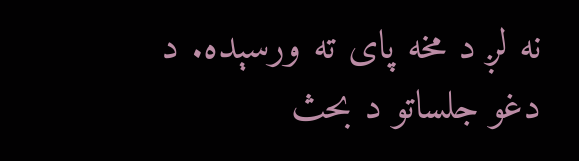نه لږ د مخه پاى ته ورسېده. د دغو جلساتو د بحث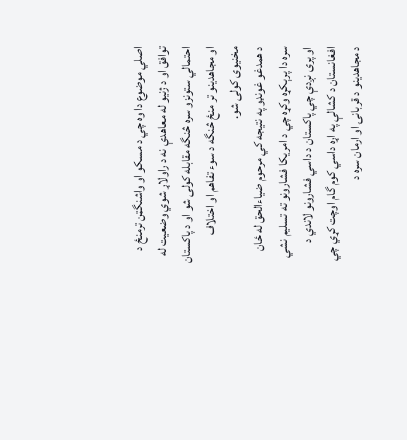اصلي موضوع دا وه چي د مسكو او واشنگټن ترمنځ د توافق او د ژنيو له معاهدې نه د راولاړ شوي وضعيت له احتمالي ستونزو سره څنگه مقابله كولى شو او د پاكستان او مجاهدينو تر منځ څنگه د سوء تفاهم او اختلاف مخنيوى كولى شو.
د همدغو غونډو په نتيجه كي مرحوم ضياءالحق له ځان سره دا پرېكړہ وكړہ چي د امريكا فشارونو ته تسليم نشي او پرى نږدې چي پاكستان د داسي فشارونو لاندي د افغانستان د كشالې په اړہ داسي كوم گام اوچت كړي چي د مجاهدينو د قربانۍ او ارمان سره د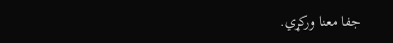جفا معنا وركړي.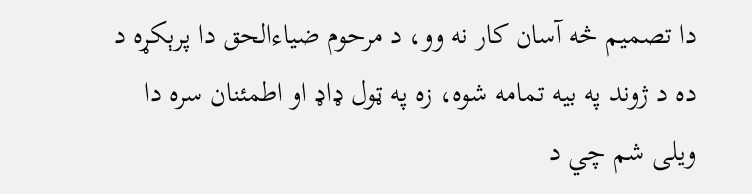دا تصميم څه آسان كار نه وو، د مرحوم ضياءالحق دا پرېكړہ د ده د ژوند په بيه تمامه شوه، زه په ټول ډاډ او اطمئنان سره دا ويلى شم چي د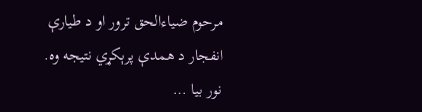مرحوم ضياءالحق ترور او د طيارې انفجار د همدې پرېكړي نتيجه وه.
نور بیا …